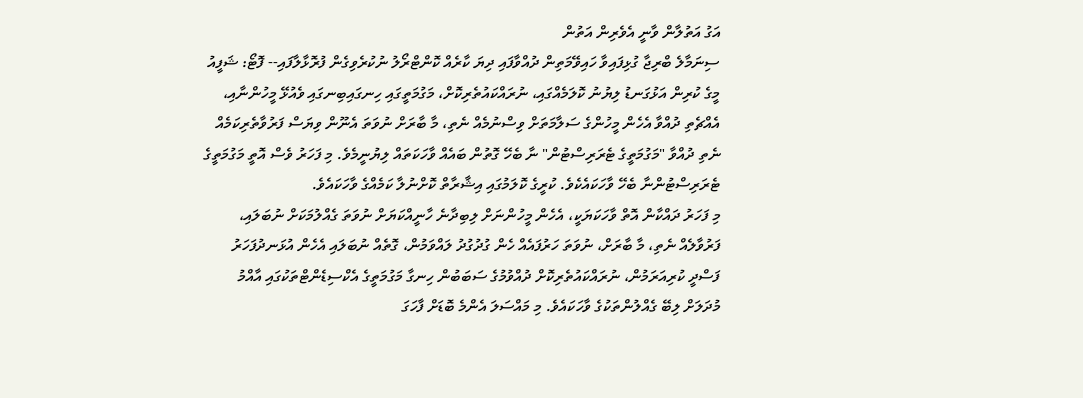އަގު އަތުލާން ވާނީ އެވެރިން އަތުން
ސިނަމާލެ ބްރިޖާ ގުޅިފައިވާ ހައިވޭމަތިން ދުއްވާފައި ދިޔަ ކާރެއް ކޮންޓްރޯލު ނުކުރެވިގެން ފުރޮޅާލާފައި-- ފޮޓޯ: ޝަފީއު
މީގެ ކުރިން އަޅުގަނޑު ލިޔުނު ކޮލަމެއްގައި، ނުރައްކައުތެރިކޮށް، މަގުމަތީގައި ހިނގައިބިނގައި ވެއުޅޭ މީހުންނާއި، އެއްޗެތި ދުއްވާ އެހެން މީހުންގެ ސަލާމަތަށް ވިސްނުމެއް ނެތި، މާ ބާރަށް ނުވަތަ އެނޫން ވިޔަސް ފަރުވާތެރިކަމެއް ނެތި ދުއްވާ "މަގުމަތީގެ ޓެރަރިސްޓުން" ނާ ބެހޭ ގޮތުން ބައެއް ވާހަކަތައް ލިޔުނީމެވެ. މި ފަހަރު ވެސް އޮތީ މަގުމަތީގެ ޓެރަރިސްޓުންނާ ބެހޭ ވާހަކައެކެވެ. ކުރީގެ ކޮލަމުގައި އިޝާރާތް ކޮށްނުލާ ކަމެއްގެ ވާހަކައެވެ.
މި ފަހަރު ދައްކާން އޮތް ވާހަކަޔަކީ، އެހެން މީހުންނަށް ލިބިދާނެ ހާނީއްކަޔަށް ނުވަތަ ގެއްލުމަކަށް ނުބަލައި، ފަރުވާލެއް ނެތި، މާ ބާރަށް، ނުވަތަ ހަރުފައެއް ހެން ގުދުގުދު ލައްވަމުން، ގޮތެއް ނުބަލައި އެހެން އުޅަނދުފަހަރު ފަސްދީ ކުރިއަރަމުން، ނުރައްކައުތެރިކޮށް ދުއްވުމުގެ ސަބަބުން ހިނގާ މަގުމަތީގެ އެކްސިޑެންޓްތަކުގައި އާއްމު މުދަލަށް ލިބޭ ގެއްލުންތަކުގެ ވާހަކައެވެ. މި މައްސަލަ އެންމެ ބޮޑަށް ފާހަގަ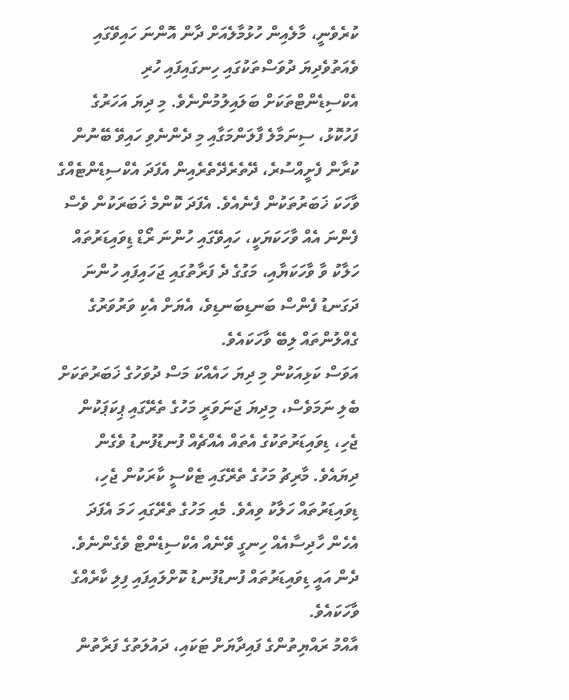ކުރެވެނީ، މާލެއިން ހުޅުމާލެއަށް ދާން އޮންނަ ހައިވޭގައި ވެއަތުވެދިޔަ ދުވަސްތަކުގައި ހިނގައިފައި ހުރި އެކްސިޑެންޓްތަކަށް ބަލައިލުމުންނެވެ. މި ދިޔަ އަހަރުގެ ފަހުކޮޅު، ސިނަމާލެ ފާލަންމަގާއި މި ދެންނެވި ހައިވޭ ބޭނުން ކުރާން ފެށީއްސުރެ، ދޭތެރެދޭތެރެއިން އެފަދަ އެކްސިޑެންޓެއްގެ ވާހަކަ ޚަބަރުތަކުން ފެނެއެވެ. އެފަދަ ކޮންމެ ޚަބަރަކުން ވެސް ފެންނަ އެއް ވާހަކަޔަކީ، ހައިވޭގައި ހުންނަ ރޯޑް ޑިވައިޑަރުތައް ހަލާކު ވާ ވާހަކަޔާއި، މަގުގެ ދެ ފަރާތުގައި ޖަހައިފައި ހުންނަ ދަގަނޑު ފެންސް ބަނޑިބަނޑިވެ، އެޔަށް އެކި ވަރުވަރުގެ ގެއްލުންތައް ލިބޭ ވާހަކައެވެ.
އަވަސް ކަޅިއަކުން މި ދިޔަ ހައެއްކަ މަސް ދުވަހުގެ ޚަބަރުތަކަށް ބެލި ނަމަވެސް، މިދިޔަ ޖަނަވަރީ މަހުގެ ތެރޭގައި ޕިކަޕަކުން ޖެހި، ޑިވައިޑަރުތަކުގެ އެތައް އެއްޗެއް ފުނޑުފުނޑު ވެގެން ދިޔައެވެ. މާރިޗު މަހުގެ ތެރޭގައި ޓެކްސީ ކާރަކުން ޖެހި، ޑިވައިޑަރުތައް ހަލާކު ވިއެވެ. މެއި މަހުގެ ތެރޭގައި ހަމަ އެފަދަ އެހެން ހާދިސާއެއް ހިނގީ ވޭނެއް އެކްސިޑެންޓް ވެގެންނެވެ. ދެން އައީ ޑިވައިޑަރުތައް ފުނޑުފުނޑު ކޮށްލައިފައި ފިލި ކާރެއްގެ ވާހަކައެވެ.
އާއްމު ރައްޔިތުންގެ ފައިދާޔަށް ޓަކައި، ދައުލަތުގެ ފަރާތުން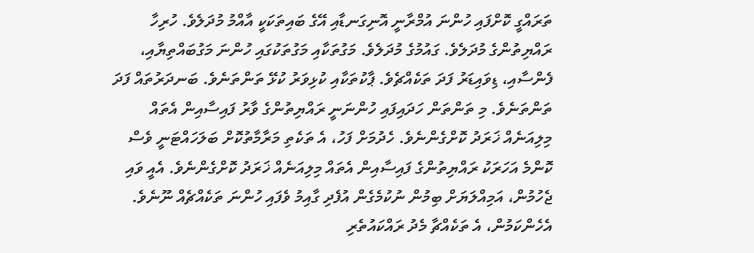ތަރައްގީ ކޮށްފައި ހުންނަ އުމްރާނީ އޮނިގަނޑާއި އޭގެ ބައިތަކަކީ އާއްމު މުދަލެވެ. ހުރިހާ ރައްޔިތުންގެ މުދަލެވެ. ގައުމުގެ މުދަލެވެ. މަގުތަކާއި މަގުތަކުގައި ހުންނަ މަގުބައްތިޔާއި، ފެންސާއި، ޑިވައިޑަރު ފަދަ ތަކެއްޗެވެ. ޕާކުތަކާއި ކުޅިވަރު ކުޅޭ ތަންތަނެވެ. ބަނދަރުތައް ފަދަ ތަންތަނެވެ. މި ތަންތަން ހަދައިފައި ހުންނަނީ ރައްޔިތުންގެ ވާރު ފައިސާއިން އެތައް މިލިއަނެއް ޚަރަދު ކޮށްގެންނެވެ. ހެދުމަށް ފަހު، އެ ތަކެތި މަރާމާތުކޮށް ބަލަހައްޓަނީ ވެސް ކޮންމެ އަހަރަކު ރައްޔިތުންގެ ފައިސާއިން އެތައް މިލިއަނެއް ޚަރަދު ކޮށްގެންނެވެ. އެއީ ވައި ޖެހުމުން، އަމިއްލަޔަށް ބިމުން ނުކުމެގެން އުފެދި ގާއިމު ވެފައި ހުންނަ ތަކެއްޗެއް ނޫނެވެ. އެހެންކަމުން، އެ ތަކެއްޗާ މެދު ރައްކައުތެރި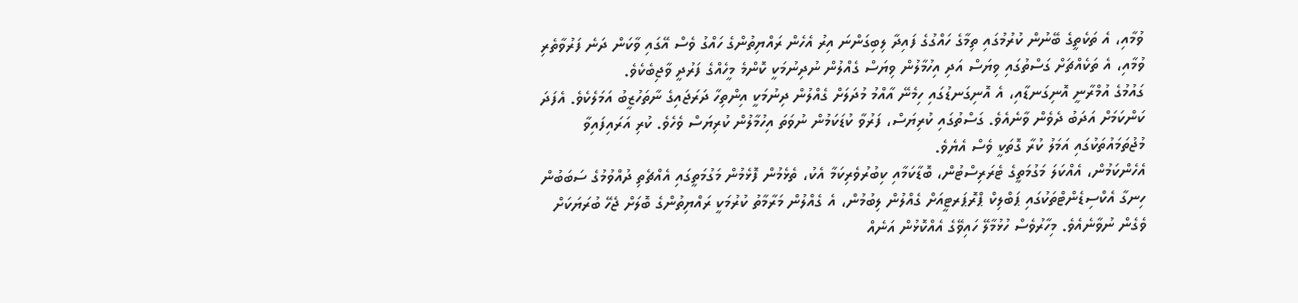ވުމާއި، އެ ތަކެތީގެ ބޭނުން ކުރުމުގައި ތިމާގެ ހައްގުގެ ފައިދާ ލިބިގަންނަ އިރު އެހެން ރައްޔިތުންގެ ހައްގު ވެސް އޭގައި ވާކަން ދަނެ ފަރުވާތެރި ވުމާއި، އެ ތަކެއްޗަށް ގަސްތުގައި ވިޔަސް އަދި އިހުމާލުން ވިޔަސް ގެއްލުން ނުދިނުމަކީ ކޮންމެ މީހެއްގެ ފަރުދީ ވާޖިބެކެވެ.
ގައުމުގެ އުމްރާނީ އޮނިގަނޑާއި، އެ އޮނިގަނޑުގައި ހިމެނޭ އާއްމު މުދަލަށް ގެއްލުން ދިނުމަކީ އިންތިހާ ދަރަޖައިގެ ނާތަހުޒީބު އަމަލެކެވެ. އެފަދަ ކަންކަމަށް އަދަބު ދެވެން ވާނެއެވެ. ގަސްތުގައި ކުރިޔަސް، ފަރުވާ ކުޑަކަމުން ނުވަތަ އިހުމާލުން ކުރިޔަސް ވެހެވެ. ކުރި އަރައިފައިވާ މުޖުތަމައުތަކުގައި އަމަލު ކުރާ ގޮތަކީ ވެސް އެޔެވެ.
އެހެންކަމުން، އެއްކަލަ މަގުމަތީގެ ޓެރަރިސްޓުން، ބޮޑާކަމާއި ކިބުރުވެރިކަމާ އެކު، ތެޅެމުން ފޮޅެމުން މަގުމަތީގައި އެއްޗެތި ދުއްވުމުގެ ސަބަބުން ހިނގާ އެކްސިޑެންޓްތަކުގައި ޕަބްލިކް ޕްރޮޕަރޓީއަށް ގެއްލުން ލިބުމުން، އެ ގެއްލުން މަރާމާތު ކުރުމަކީ ރައްޔިތުންގެ ބޮލަށް ޖެހޭ ބުރަޔަކަށް ވެގެން ނުވާނެއެވެ. މިހާރުވެސް ހުޅުމާލޭ ހައިވޭގެ އެއްކޮޅުން އަނެއް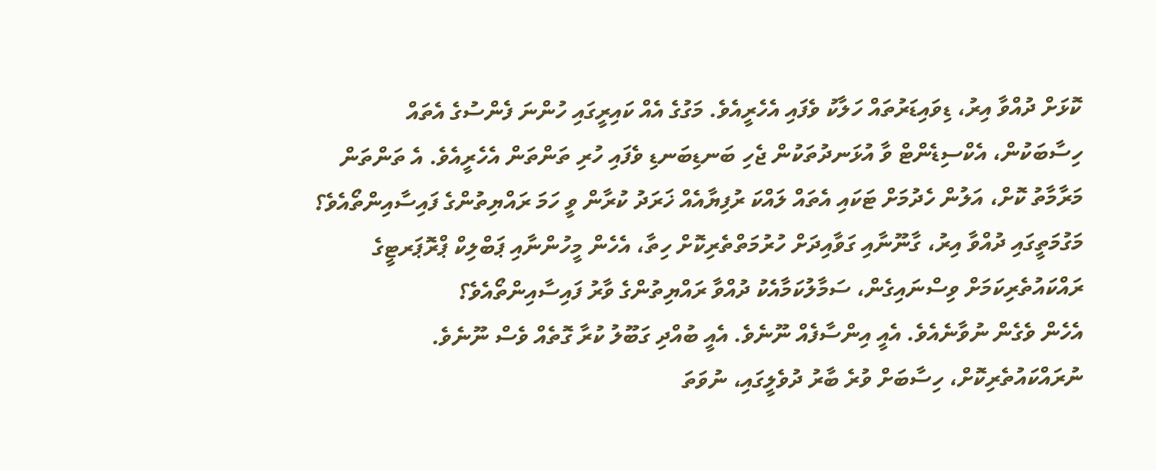ކޮޅަށް ދުއްވާ އިރު، ޑިވައިޑަރުތައް ހަލާކު ވެފައި އެހެރީއެވެ. މަގުގެ އެއް ކައިރީގައި ހުންނަ ފެންސުގެ އެތައް ހިސާބަކުން، އެކްސިޑެންޓް ވާ އުޅަނދުތަކުން ޖެހި ބަނޑިބަނޑި ވެފައި ހުރި ތަންތަން އެހެރީއެވެ. އެ ތަންތަން މަރާމާތު ކޮށް، އަލުން ހެދުމަށް ޓަކައި އެތައް ލައްކަ ރުފިޔާއެއް ޚަރަދު ކުރާން ވީ ހަމަ ރައްޔިތުންގެ ފައިސާއިންތޯއެވެ؟ މަގުމަތީގައި ދުއްވާ އިރު، ގާނޫނާއި ގަވާއިދަށް ހުރުމަތްތެރިކޮށް ހިތާ، އެހެން މީހުންނާއި ޕަބްލިކް ޕްރޮޕަރޓީގެ ރައްކައުތެރިކަމަށް ވިސްނައިގެން، ސަމާލުކަމާއެކު ދުއްވާ ރައްޔިތުންގެ ވާރު ފައިސާއިންތޯއެވެ؟
އެހެން ވެގެން ނުވާނެއެވެ. އެއީ އިންސާފެއް ނޫނެވެ. އެއީ ބުއްދި ގަބޫލު ކުރާ ގޮތެއް ވެސް ނޫނެވެ.
ނުރައްކައުތެރިކޮށް، ހިސާބަށް ވުރެ ބާރު ދުވެލީގައި، ނުވަތަ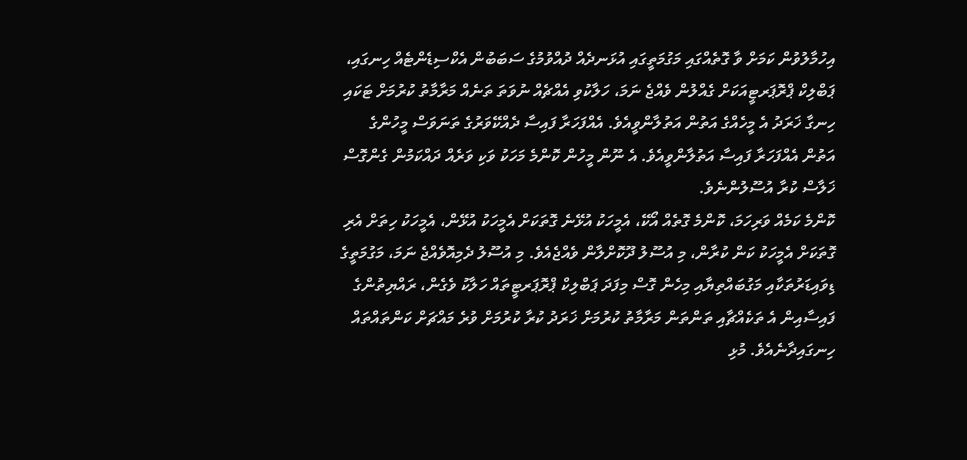އިހުމާލުވުން ކަމަށް ވާ ގޮތެއްގައި މަގުމަތީގައި އުޅަނދެއް ދުއްވުމުގެ ސަބަބުން އެކްސިޑެންޓެއް ހިނގައި، ޕަބްލިކް ޕްރޮޕަރޓީއަކަށް ގެއްލުން ވެއްޖެ ނަމަ، ހަލާކުވި އެއްޗެއް ނުވަތަ ތަނެއް މަރާމާތު ކުރުމަށް ޓަކައި ހިނގާ ޚަރަދު އެ މީހެއްގެ އަތުން އަތުލާންވީއެވެ. އެއްފަހަރާ ފައިސާ ދެއްކޭވަރުގެ ތަނަވަސް މީހުންގެ އަތުން އެއްފަހަރާ ފައިސާ އަތުލާންވީއެވެ. އެ ނޫން މީހުން ކޮންމެ މަހަކު ވަކި ވަރެއް ދައްކަމުން ގެންގޮސް ޚަލާސް ކުރާ އުސޫލުންނެވެ.
ކޮންމެ ކަމެއް ވަރިހަމަ، ކޮންމެ ގޮތެއް އޯކޭ، އެމީހަކު އުޅޭނެ ގޮތަކަށް އެމީހަކު އުޅޭން، އެމީހަކު ހިތަށް އެރި ގޮތަކަށް އެމީހަކު ކަން ކުރާން، މި އުސޫލު ދޫކޮށްލާން ވެއްޖެއެވެ. މި އުސޫލު ދެމިއޮވެއްޖެ ނަމަ، މަގުމަތީގެ ޑިވައިޑަރުތަކާއި މަގުބައްތިޔާއި މިހެން ގޮސް މިފަދަ ޕަބްލިކް ޕްރޮޕަރޓީތައް ހަލާކު ވެގެން، ރައްޔިތުންގެ ފައިސާއިން އެ ތަކެއްޗާއި ތަންތަން މަރާމާތު ކުރުމަށް ޚަރަދު ކުރާ ކުރުމަށް ވުރެ މައްޗަށް ކަންތައްތައް ހިނގައިދާނެއެވެ. މުޅި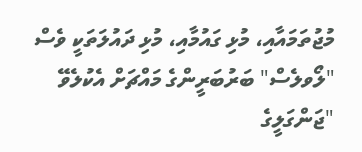މުޖުތަމައާއި، މުޅި ގައުމާއި، މުޅި ދައުލަތަކީ ވެސް "ލޯވލެސް" ބަރުބަރީންގެ މައްޗަށް އެކުލެވޭ "ޖަންގަލީގެ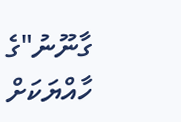ގާނޫނު"ގެ ހާއްޔަކަށް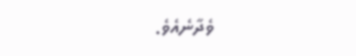ވެދާނެއެވެ.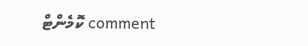comment ކޮމެންޓް